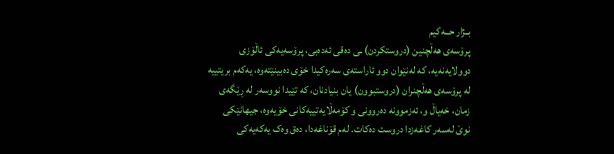بــژار حــەکیم
پرۆسەی هەڵچنین (دروستکردن) ـی دەقی ئەدەبی، پرۆسەیەکی ئاڵۆزی دوولایەنەیە، کە لەنێوان دوو ئاراستەی سەرەکیدا خۆی دەبینێتەوە، یەکەم بریتییە لە پرۆسەی هەڵچنران (دروستبوون) یان بنیادنان، کە تێیدا نووسەر لە ڕێگەی زمان، خەیاڵ و، ئەزموونە دەروونی و کۆمەڵایەتییەکانی خۆیەوە، جیهانێکی نوێ لەسەر کاغەزدا دروست دەکات. لەم قۆناغەدا، دەق وەک یەکەیەکی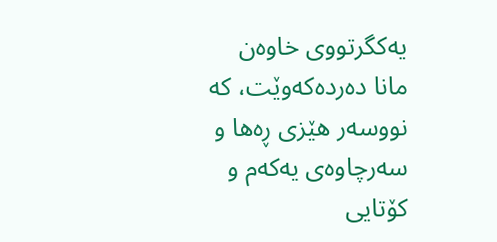یەکگرتووی خاوەن مانا دەردەکەوێت، کە نووسەر هێزی ڕەها و سەرچاوەی یەکەم و کۆتایی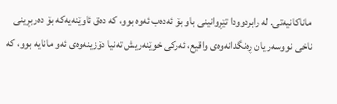ماناکانیەتی. لە رابردوودا تێڕوانینی باو بۆ ئەدەب ئەوە بوو، کە دەق ئاوێنەیەکە بۆ دەربڕینی ناخی نووسەر یان ڕەنگدانەوەی واقیع، ئەرکی خوێنەریش تەنیا دۆزینەوەی ئەو مانایە بوو، کە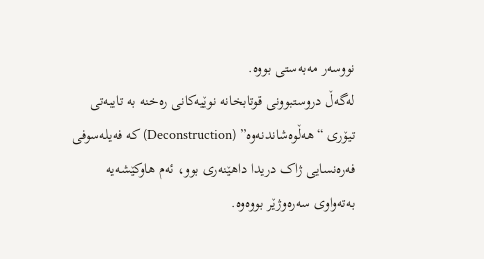نووسەر مەبەستی بووە.
لەگەڵ دروستبوونی قوتابخانە نوێیەکانی رەخنە بە تایبەتی تیۆری “هەڵوەشاندنەوە” (Deconstruction) کە فەیلەسوفی فەرەنسایی ژاک دریدا داهێنەری بوو، ئەم هاوکێشەیە بەتەواوی سەرەوژێر بووەوە.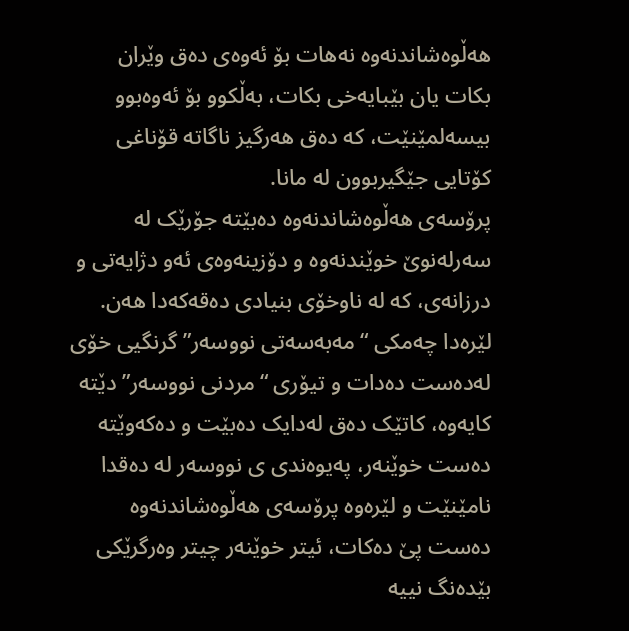هەڵوەشاندنەوە نەهات بۆ ئەوەی دەق وێران بکات یان بێبایەخی بکات، بەڵکوو بۆ ئەوەبوو بیسەلمێنێت، کە دەق هەرگیز ناگاتە قۆناغی کۆتایی جێگیربوون لە مانا.
پرۆسەی هەڵوەشاندنەوە دەبێتە جۆرێک لە سەرلەنوێ خوێندنەوە و دۆزینەوەی ئەو دژایەتی و درزانەی، کە لە ناوخۆی بنیادی دەقەکەدا هەن.
لێرەدا چەمکی “مەبەسەتی نووسەر” گرنگیی خۆی لەدەست دەدات و تیۆری “مردنی نووسەر” دێتە کایەوە، کاتێک دەق لەدایک دەبێت و دەکەوێتە دەست خوێنەر، پەیوەندی ی نووسەر لە دەقدا نامێنێت و لێرەوە پرۆسەی هەڵوەشاندنەوە دەست پێ دەکات، ئیتر خوێنەر چیتر وەرگرێکی بێدەنگ نییە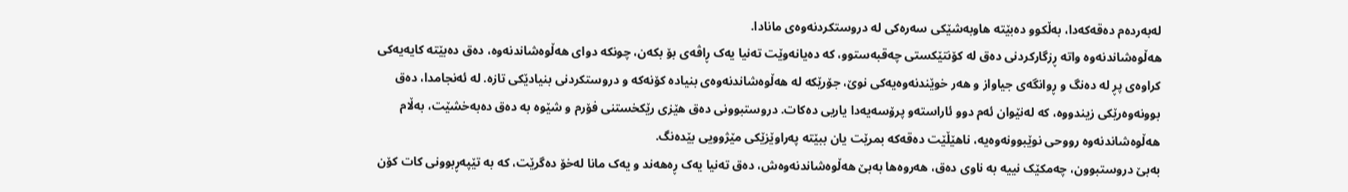لەبەردەم دەقەکەدا، بەڵکوو دەبێتە هاوبەشێکی سەرەکی لە دروستکردنەوەی مانادا.
هەڵوەشاندنەوە واتە ڕزگارکردنی دەق لە کۆنتێکستی چەقبەستوو، کە دەیانەوێت تەنیا یەک ڕاڤەی بۆ بکەن، چونکە دوای هەڵوەشاندنەوە، دەق دەبێتە کایەیەکی کراوەی پڕ لە دەنگ و ڕوانگەی جیاواز و هەر خوێندنەوەیەکی نوێ، جۆرێکە لە هەڵوەشاندنەوەی بنیادە کۆنەکە و دروستکردنی بنیادێکی تازە. لە ئەنجامدا، دەق بوونەوەرێکی زیندووە، کە لەنێوان ئەم دوو ئاراستەو پرۆسەیەدا یاریی دەکات. دروستبوونی دەق هێزی رێکخستنی فۆرم و شێوە بە دەق دەبەخشێت، بەڵام هەڵوەشاندنەوە رووحی نوێبوونەوەیە، ناهێڵێت دەقەکە بمرێت یان ببێتە پەراوێزێکی مێژوویی بێدەنگ.
بەبێ دروستبوون، چەمکێک نییە بە ناوی دەق، هەروەها بەبێ هەڵوەشاندنەوەش، دەق تەنیا یەک ڕەهەند و یەک مانا لەخۆ دەگرێت، کە بە تێپەڕبوونی کات کۆن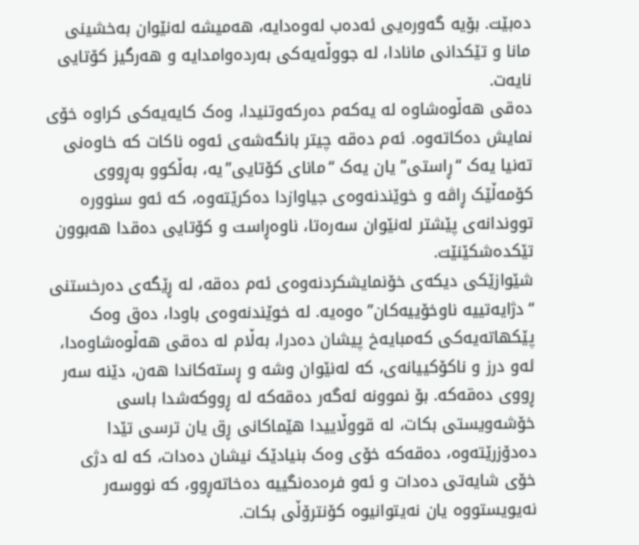دەبێت. بۆیە گەورەیی ئەدەب لەوەدایە، هەمیشە لەنێوان بەخشینی مانا و تێکدانی مانادا، لە جووڵەیەکی بەردەوامدایە و هەرگیز کۆتایی نایەت.
دەقی هەڵوەشاوە لە یەکەم دەرکەوتنیدا، وەک کایەیەکی کراوە خۆی نمایش دەکاتەوە. ئەم دەقە چیتر بانگەشەی ئەوە ناکات کە خاوەنی تەنیا یەک “ڕاستی” یان یەک “مانای کۆتایی”یە، بەڵکوو بەڕووی کۆمەڵێک ڕاڤە و خوێندنەوەی جیاوازدا دەکرێتەوە، کە ئەو سنوورە تووندانەی پێشتر لەنێوان سەرەتا، ناوەڕاست و کۆتایی دەقدا هەبوون تێکدەشکێنێت.
شێوازێکی دیکەی خۆنمایشکردنەوەی ئەم دەقە، لە ڕێگەی دەرخستنی “دژایەتییە ناوخۆییەکان”ەوەیە. لە خوێندنەوەی باودا، دەق وەک پێکهاتەیەکی کەمبایەخ پیشان دەدرا، بەڵام لە دەقی هەڵوەشاوەدا، ئەو درز و ناکۆکییانەی، کە لەنێوان وشە و ڕستەکاندا هەن، دێنە سەر ڕووی دەقەکە. بۆ نموونە ئەگەر دەقەکە لە ڕووکەشدا باسی خۆشەویستی بکات، لە قووڵاییدا هێماکانی ڕق یان ترسی تێدا دەدۆزرێتەوە، دەقەکە خۆی وەک بنیادێک نیشان دەدات، کە لە دژی خۆی شایەتی دەدات و ئەو فرەدەنگییە دەخاتەڕوو، کە نووسەر نەیویستووە یان نەیتوانیوە کۆنترۆڵی بکات.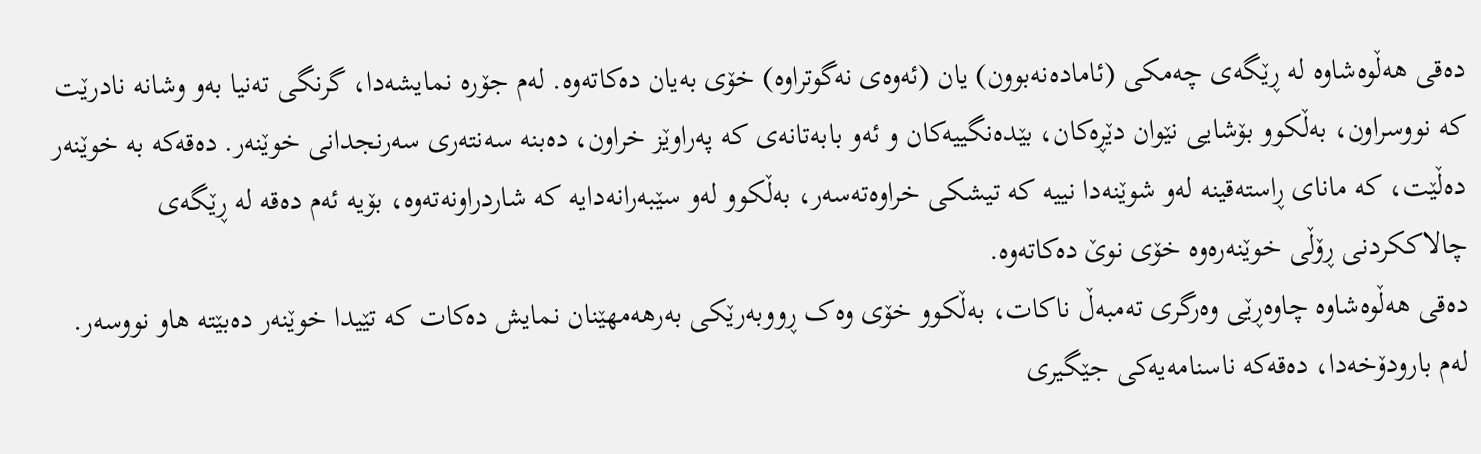دەقی هەڵوەشاوە لە ڕێگەی چەمکی (ئامادەنەبوون) یان (ئەوەی نەگوتراوە) خۆی بەیان دەکاتەوە. لەم جۆرە نمایشەدا، گرنگی تەنیا بەو وشانە نادرێت کە نووسراون، بەڵکوو بۆشایی نێوان دێڕەکان، بێدەنگییەکان و ئەو بابەتانەی کە پەراوێز خراون، دەبنە سەنتەری سەرنجدانی خوێنەر. دەقەکە بە خوێنەر دەڵێت، کە مانای ڕاستەقینە لەو شوێنەدا نییە کە تیشکی خراوەتەسەر، بەڵکوو لەو سێبەرانەدایە کە شاردراونەتەوە، بۆیە ئەم دەقە لە ڕێگەی چالاککردنی ڕۆڵی خوێنەرەوە خۆی نوێ دەکاتەوە.
دەقی هەڵوەشاوە چاوەڕێی وەرگری تەمبەڵ ناکات، بەڵکوو خۆی وەک ڕووبەرێکی بەرهەمهێنان نمایش دەکات کە تێیدا خوێنەر دەبێتە هاو نووسەر. لەم بارودۆخەدا، دەقەکە ناسنامەیەکی جێگیری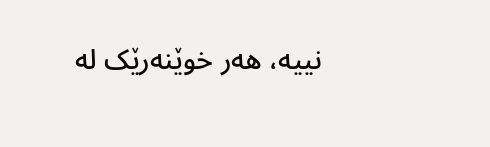نییە، هەر خوێنەرێک لە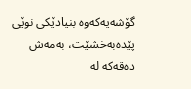گۆشەیەکەوە بنیادێکی نوێی پێدەبەخشێت، بەمەش دەقەکە لە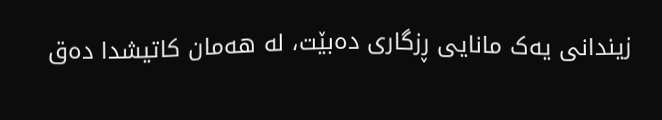زیندانی یەک مانایی ڕزگاری دەبێت، لە هەمان کاتیشدا دەق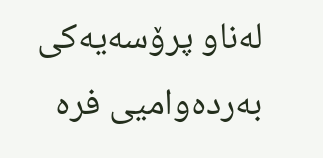لەناو پرۆسەیەکی بەردەوامیی فرە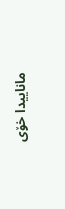ماناییدا خۆی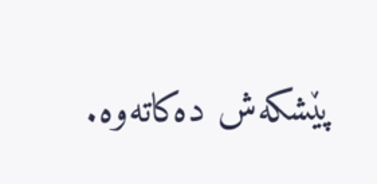پێشکەش دەکاتەوە.